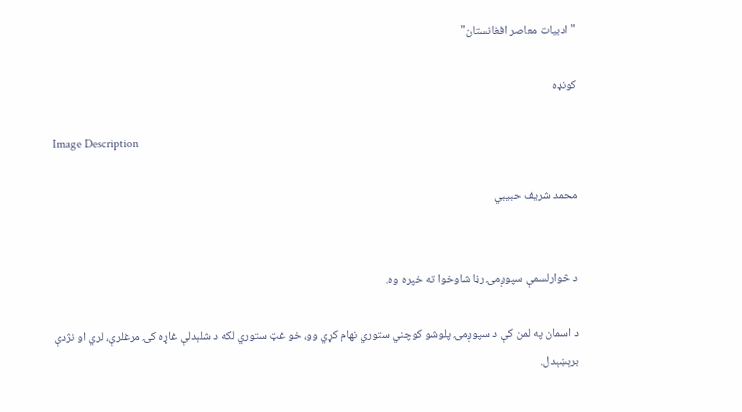"ادبیات معاصر افغانستان"

کونډه

Image Description

محمد شریف حبیبي


د څوارلسمې سپوږمۍ رڼا شاوخوا ته خپره وه.

د اسمان په لمن کې د سپوږمۍ پلوشو کوچني ستوري نهام کړي وو، خو غټ ستوري لکه د شلېدلې غاړه کۍ مرغلرې، لري او نژدې برېښېدل.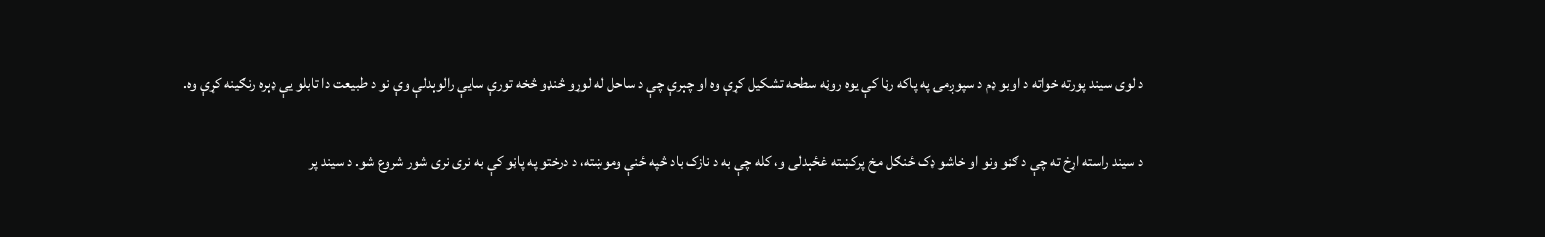د لوی سیند پورته خواته د اوبو ډم د سپوږمۍ په پاکه رڼا کې یوه روڼه سطحه تشکیل کړې وه او چېرې چې د ساحل له لوړو څنډو څخه تورې سایې رالوېدلې وې نو د طبیعت دا تابلو یې ډېره رنګینه کړې وه.

د سیند راسته اړخ ته چې د ګڼو ونو او خاشو ډک ځنګل مخ پرکښته غځېدلی و، کله چې به د نازک باد څپه ځنې وموښته، د درختو په پاڼو کې به نری نری شور شروع شو. د سیند پر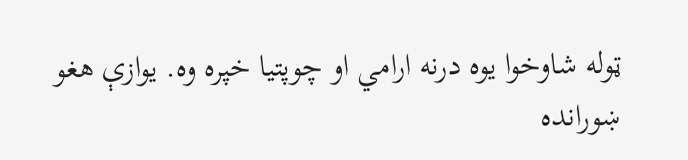ټوله شاوخوا یوه درنه ارامي او چوپتیا خپره وه. یوازې هغو ښورانده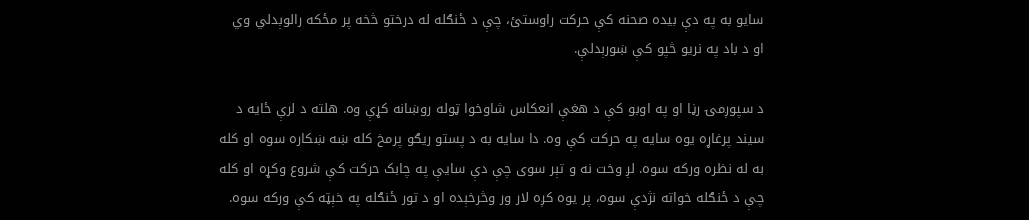سایو به په دې بیده صحنه کې حرکت راوستئ، چې د ځنګله له درختو څخه پر مځکه رالوېدلي وي او د باد په نریو څپو کې ښورېدلې.

د سپوږمۍ رڼا او په اوبو کې د هغې انعکاس شاوخوا ټوله روښانه کړې وه. هلته د لرې ځایه د سیند پرغاړه یوه سایه په حرکت کې وه. دا سایه به د پستو ریګو پرمخ کله ښه ښکاره سوه او کله به له نظره ورکه سوه. لږ وخت نه و تېر سوی چې دې سایې په چابک حرکت کې شروع وکړه او کله چې د ځنګله خواته نژدې سوه، پر یوه کږه لار ور وڅرخېده او د تور ځنګله په خېټه کې ورکه سوه.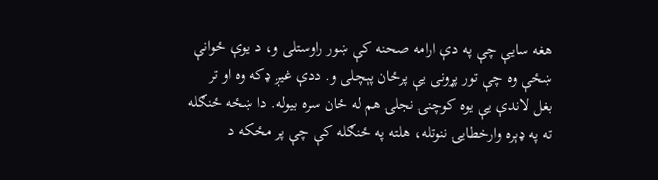هغه سایې چې په دې ارامه صحنه کې ښور راوستلی و، د یوې ځوانې ښځې وه چې تور پړونی یې پرځان پېچلی و. ددې غیږ ډکه وه او تر بغل لاندې یې یوه کوچنۍ نجلۍ هم له ځان سره بیوله. دا ښځه ځنګله ته په ډېره وارخطایۍ ننوتله، هلته په ځنګله کې چې پر مځکه د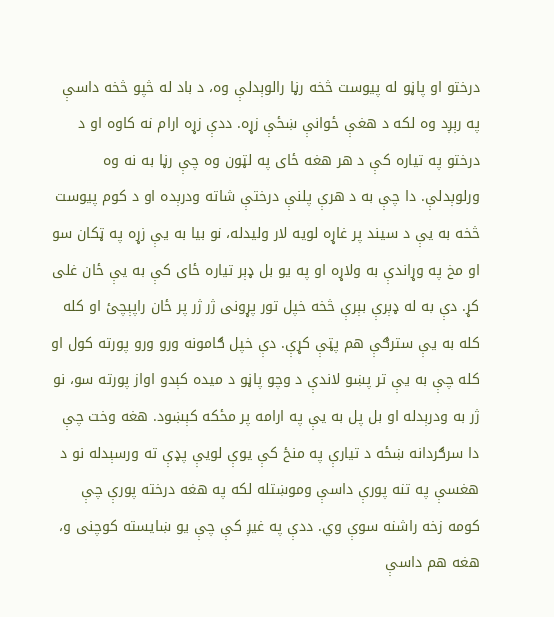درختو او پاڼو له پیوست څخه رڼا رالوېدلې وه، د باد له څپو څخه داسې په رېږد وه لکه د هغې ځوانې ښځې زړه. ددې زړه ارام نه کاوه او د درختو په تیاره کې د هر هغه ځای په لټون وه چې رڼا به نه وه ورلوېدلې. دا چې به د هرې پلنې درختې شاته ودرېده او د کوم پیوست څخه به یې د سیند پر غاړه لویه لار ولیدله، نو بیا به یې زړه په ټکان سو او مخ په وړاندې به ولاړه او په یو بل ډېر تیاره ځای کې به یې ځان غلی کړ. دې به له ډېرې بېرې څخه خپل تور پړونی ژر ژر پر ځان راپېچئ او کله کله به یې سترګې هم پټې کړې. دې خپل ګامونه ورو ورو پورته کول او کله چې به یې تر پښو لاندې د وچو پاڼو د میده کېدو اواز پورته سو، نو ژر به ودرېدله او بل پل به یې په ارامه پر مځکه کېښود. هغه وخت چې دا سرګردانه ښځه د تیارې په منځ کې یوې لویې پډې ته ورسېدله نو د هغسې په تنه پورې داسې وموښتله لکه په هغه درخته پورې چې کومه زخه راشنه سوې وي. ددې په غیږ کې چې یو ښایسته کوچنی و، هغه هم داسې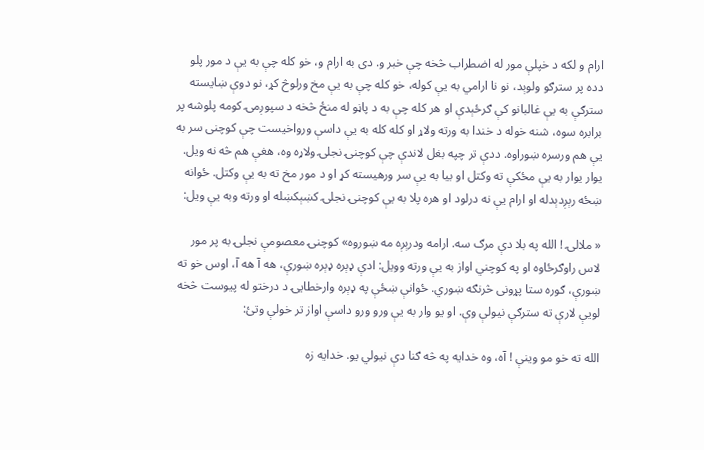ارام و لکه د خپلې مور له اضطراب څخه چې خبر و. دی به ارام و، خو کله چې به یې د مور پلو دده پر سترګو ولوېد، نو نا ارامي به یې کوله، خو کله چې به یې مخ ورلوڅ کړ، نو دوې ښایسته سترګې به یې غالبانو کې ګرځېدې او هر کله چې به د پاڼو له منځ څخه د سپوږمۍ کومه پلوشه پر برابره سوه، شنه خوله د خندا به ورته ولاړ او کله کله به یې داسې ورواخیست چې کوچنی سر به یې هم ورسره ښوراوه. ددې تر چپه بغل لاندې چې کوچنۍ نجلۍ ولاړه وه، هغې هم څه نه ویل. یوار یوار به یې مځکې ته وکتل او بیا به یې سر ورهیسته کړ او د مور مخ ته به یې وکتل. ځوانه ښځه رېږدېدله او ارام یې نه درلود او هره پلا به یې کوچنۍ نجلۍ کښېکښله او ورته وبه یې ویل:

« ملالۍ ! الله په بلا دې مرګ سه. ارامه ودرېږه مه ښوروه» کوچنۍ معصومې نجلۍ به پر مور لاس راوګرځاوه او په کوچني اواز به یې ورته وویل: ادې ډېره ډېره ښورې، هه آ هه آ، اوس خو ته ښورې، ګوره ستا پړونی څرنګه ښوري. ځوانې ښځې په ډېره وارخطایۍ د درختو له پیوست څخه لویې لارې ته سترګې نیولې وې. او یو وار به یې ورو ورو داسې اواز تر خولې وتئ:

الله ته خو مو وینې ! آه، وه خدایه په څه ګنا دې نیولي یو. خدایه زه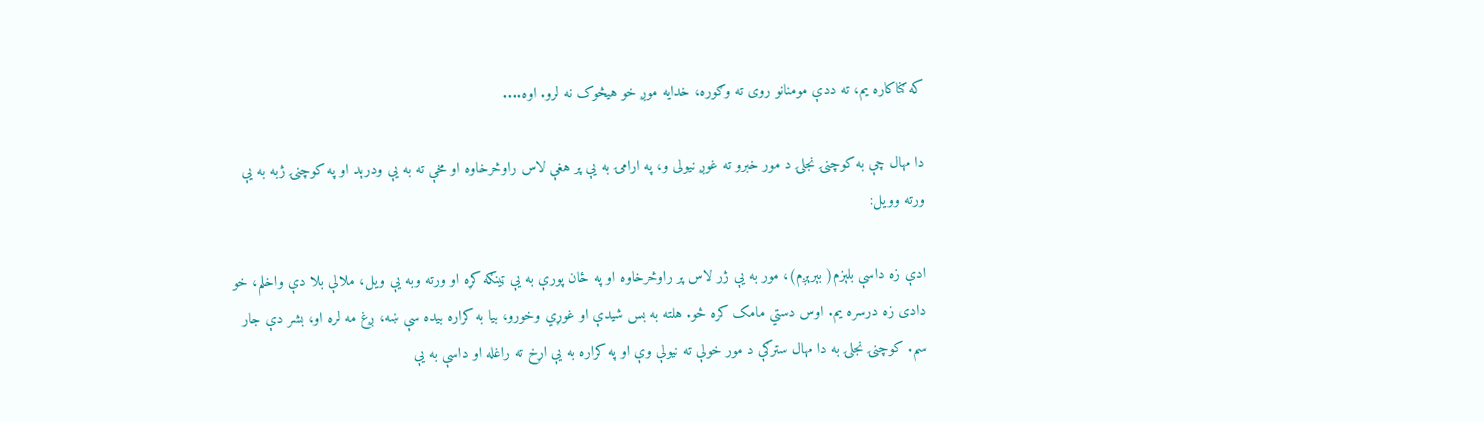که ګناکاره یم، ته ددې مومنانو روی ته وګوره، خدایه موږ خو هیڅوک نه لرو. اوه....

دا مهال چې به کوچنۍ نجلۍ د مور خبرو ته غوږ نیولی و، په ارامۍ به یې پر هغې لاس راوڅرخاوه او مخې ته به یې ودرېد او په کوچنۍ ژبه به یې ورته وویل:

ادې زه داسې بلېزم( بېرېږم)، مور به یې ژر لاس پر راوڅرخاوه او په ځان پورې به یې ټينګه کړه او ورته وبه یې ویل، ملالې بلا دې واخلم، خو دادی زه درسره یم. اوس دستي مامک کره ځو. هلته به بس شیدې او غوړي وخورو، بیا به کراره بیده سې ښه، ږغ مه لره او، بشر دې جار سم. کوچنۍ نجلۍ به دا مهال سترګې د مور خولې ته نیولې وې او په کراره به یې اړخ ته راغله او داسې به یې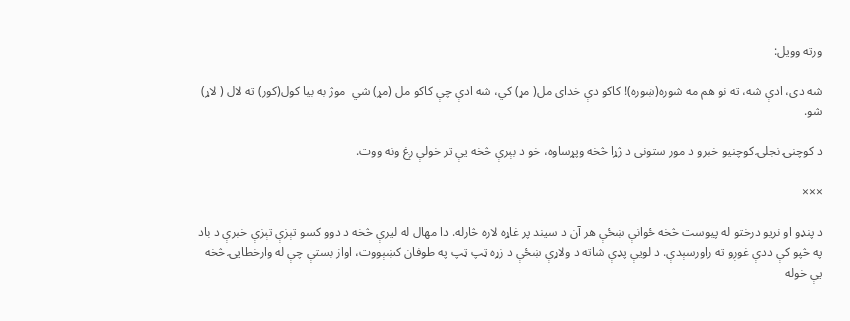ورته وویل:

شه دی، ادې شه، ته نو هم مه شوره(ښوره)! کاکو دې خدای مل( مړ) کي، شه ادې چې کاکو مل (مړ) شي  موژ به بیا کول(کور) ته لال ( لاړ) شو.

د کوچنۍ نجلۍ کوچنیو خبرو د مور ستونی د ژړا څخه وپړساوه، خو د بېرې څخه یې تر خولې ږغ ونه ووت.

×××

د پنډو او نریو درختو له پیوست څخه ځوانې ښځې هر آن د سیند پر غاړه لاره څارله. دا مهال له لیرې څخه د دوو کسو تېزې تېزې خبرې د باد په څپو کې ددې غوږو ته راورسېدې. د لویې پډې شاته د ولاړې ښځې د زړه ټپ ټپ په طوفان کښېووت، اواز بستې چې له وارخطایۍ څخه یې خوله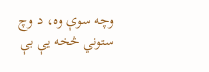وچه سوې وه، د وچ ستوني څخه یې بې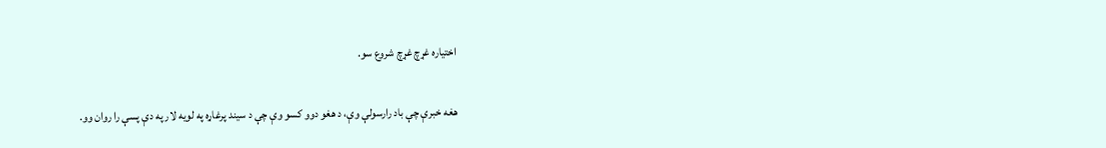اختیاره غړچ غړچ شروع سو.

هغه خبرې چې باد رارسولې وې، د هغو دوو کسو وې چې د سیند پرغاړه په لویه لار په دې پسې را روان وو.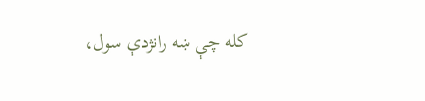کله چې ښه رانژدې سول،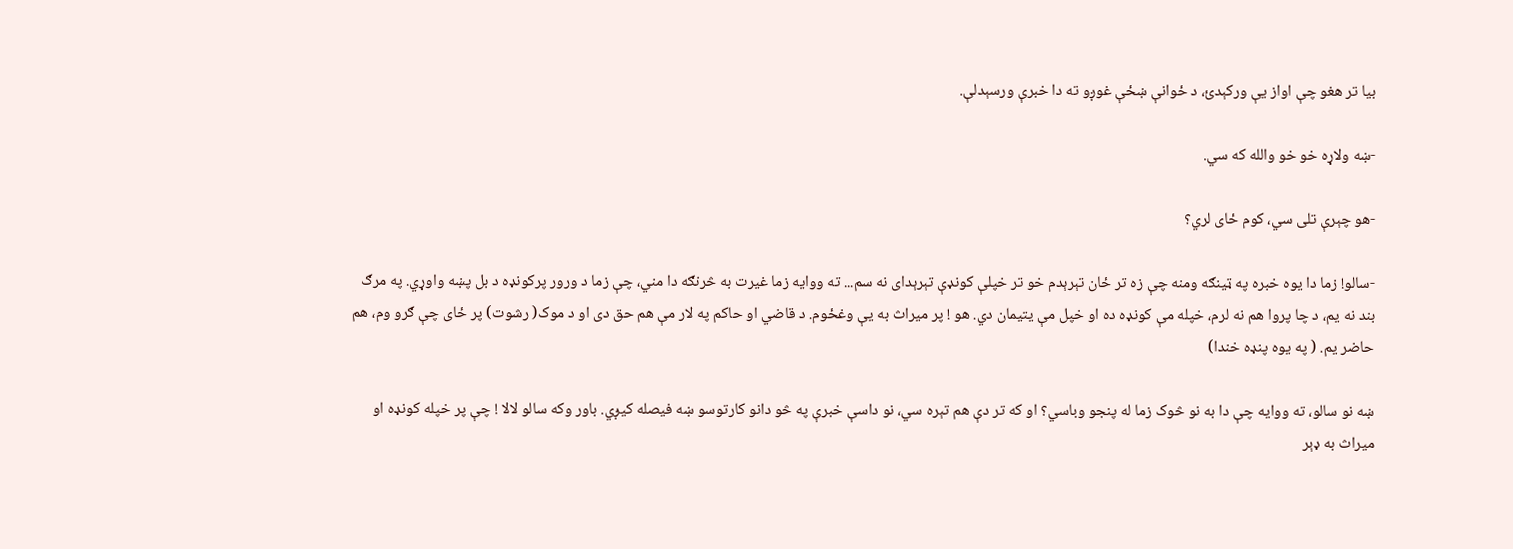بیا تر هغو چې اواز یې ورکېدئ، د ځوانې ښځې غوږو ته دا خبرې ورسېدلې.

-ښه ولاړه خو خو والله که سي.

-هو چېرې تلی سي، کوم ځای لري؟

-سالو! زما دا یوه خبره په ټينګه ومنه چې زه تر ځان تېرېدم خو تر خپلې کونډې تېرېدای نه سم... ته ووایه زما غیرت به څرنګه دا مني، چې زما د ورور پرکونډه د بل پښه واوړي. په مرګ بند نه یم، د چا پروا هم نه لرم، خپله مې کونډه ده او خپل مې یتیمان دي. هو ! پر میراث به یې وغځوم. د قاضي او حاکم په لار مې هم حق دی او د موک( رشوت) پر ځای چې ګرو وم، هم حاضر یم. ( په یوه پنډه خندا)

ښه نو سالو، ته ووایه چې دا به نو څوک زما له پنجو وباسي؟ او که تر دې هم تېره سي، نو داسې خبرې په څو دانو کارتوسو ښه فیصله کیږي. باور وکه سالو لالا ! چې پر خپله کونډه او میراث به ډېر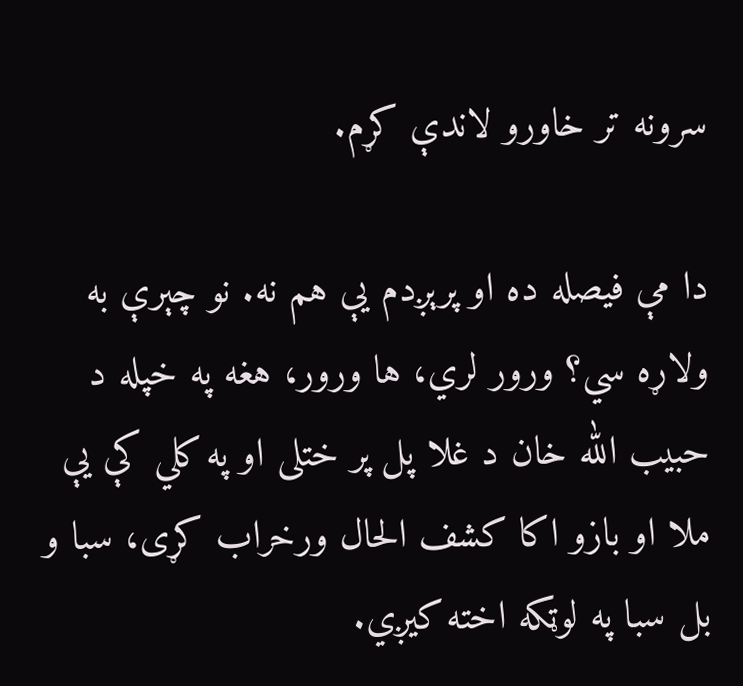سرونه تر خاورو لاندې کړم.

دا مې فیصله ده او پرېږدم یې هم نه. نو چېرې به ولاړه سي؟ ورور لري، ها ورور، هغه په خپله د حبیب الله خان د غلا پل پر ختلی او په کلي کې یې ملا او بازو اکا کشف الحال ورخراب کړی، سبا و بل سبا په لوټکه اخته کیږي.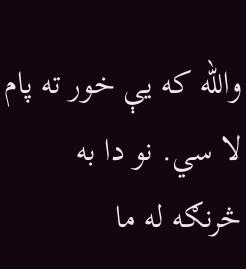والله که یې خور ته پام لا سي. نو دا به څرنګه له ما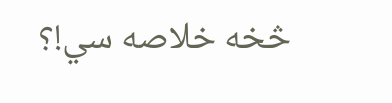څخه خلاصه سي!؟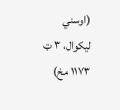(اوسني لیکوال، ۳ ټ ۱۱۷۳ مخ)